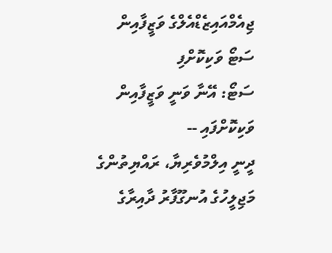ޖިއެމްއައިޒެޑްއެލްގެ ވަޒީފާއިން ސަޓޯ ވަކިކޮށްފި
ސަޓޯ: އޭނާ ވަނީ ވަޒީފާއިން ވަކިކޮށްފައި --
ދީނީ އިލްމުވެރިޔާ، ރައްޔިތުންގެ މަޖިލީހުގެ އުނގޫފާރު ދާއިރާގެ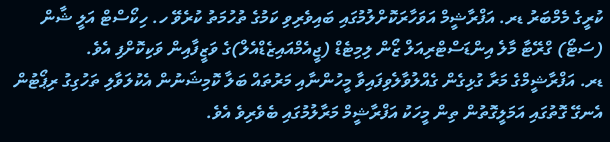ކުރީގެ މެމްބަރު ޑރ. އަފްރާޝީމް އަވަހާރަކޮށްލުމުގައި ބައިވެރިވި ކަމުގެ ތުހުމަތު ކުރެވޭ ހ. ހިކޯސްޓް އަލީ ޝާން (ސަޓޯ) ގްރޭޓާ މާލެ އިންޑަސްޓްރިއަލް ޒޯން ލިމިޓެޑް (ޖީއެމްއައިޒެޑްއެލް)ގެ ވަޒީފާއިން ވަކިކޮށްފި އެވެ.
ޑރ. އަފްރާޝީމްގެ މަރާ ގުޅިގެން ގެއްލުވާލެވިފައިވާ މީހުންނާއި މަރުތައް ބަލާ ކޮމިޝަނުން އެކުލަވާލި ތަހުގިގު ރިޕޯޓުން އެނގޭ ގޮތުގައި އަމަލީގޮތުން ތިން މީހަކު އަފްރާޝީމް މަރާލުމުގައި ބެވެރިވެ އެވެ.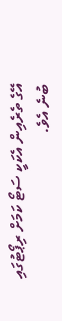އޭގެ ތެރެއިން އެކަކީ ސަޓޯ ކަމަށް ރިޕޯޓުގައި ބުނެ އެވެ.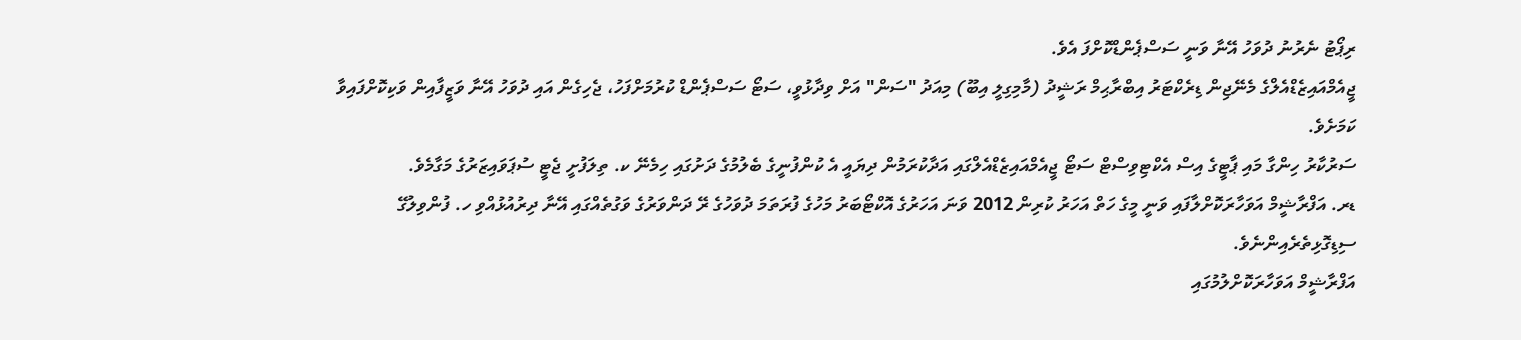ރިޕޯޓު ނެރުނު ދުވަހު އޭނާ ވަނީ ސަސްޕެންޑްކޮށްފަ އެވެ.
ޖީއެމްއައިޒެޑްއެލްގެ މެނޭޖިން ޑިރެކްޓަރު އިބްރާޙިމް ރަޝީދު (މާމިގިލީ އިބޫ) މިއަދު "ސަން" އަށް ވިދާޅުވީ، ސަޓޯ ސަސްޕެންޑް ކުރުމަށްފަހު، ޖެހިގެން އައި ދުވަހު އޭނާ ވަޒީފާއިން ވަކިކޮށްފައިވާ ކަމަށެވެ.
ސަރުކާރު ހިންގާ މައި ޕާޓީގެ އިސް އެކްޓިވިސްޓް ސަޓޯ ޖީއެމްއައިޒެޑްއެލްގައި އަދާކުރަމުން ދިޔައީ އެ ކުންފުނީގެ ބެލުމުގެ ދަށުގައި ހިމެނޭ ކ. ތިލަފުށީ ޖެޓީ ސުޕަވައިޒަރުގެ މަގާމެވެ.
ޑރ. އަފްރާޝީމް އަވަހާރަކޮށްލާފައި ވަނީ މީގެ ހަތް އަހަރު ކުރިން 2012 ވަނަ އަހަރުގެ އޮކްޓޯބަރު މަހުގެ ފުރަތަމަ ދުވަހުގެ ރޭ ދަންވަރުގެ ވަގުތެއްގައި އޭނާ ދިރުއުޅުއްވި ހ. ފުންވިލުގޭ ސިޑިގޮޅިތެރެއިންނެވެ.
އަފްރާޝީމް އަވަހާރަކޮށްލުމުގައި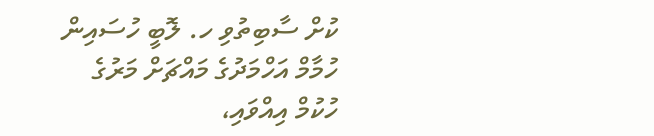ކުށް ސާބިތުވި ހ. ލޮބީ ހުސައިން ހުމާމް އަހްމަދުގެ މައްޗަށް މަރުގެ ހުކުމް އިއްވައި،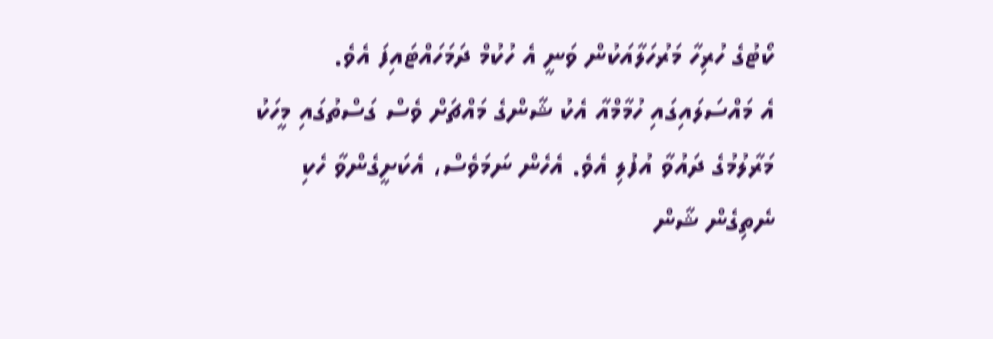ކޯޓުގެ ހުރިހާ މަރުހަލާއަކުން ވަނީ އެ ހުކުމް ދަމަހައްޓައިފަ އެވެ.
އެ މައްސަލައިގައި ހުމާމްއާ އެކު ޝާންގެ މައްޗަށް ވެސް ގަސްތުގައި މީހަކު މަރާލުމުގެ ދައުވާ އުފުލި އެވެ. އެހެން ނަމަވެސް، އެކަށީގެންވާ ހެކި ނެތިގެން ޝާން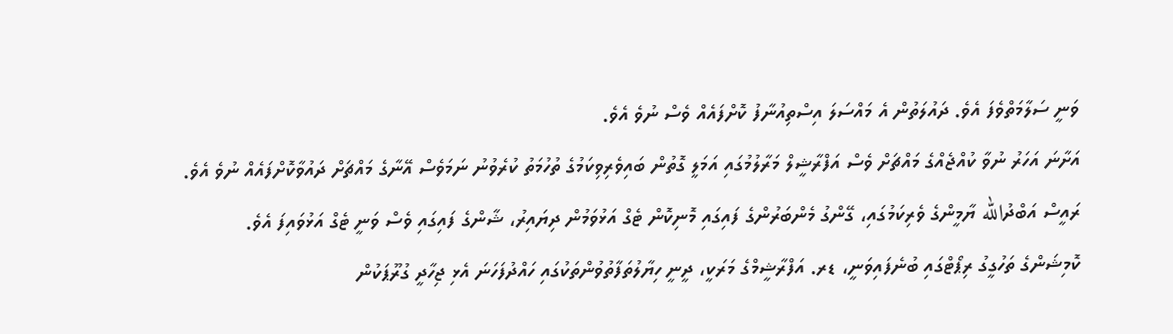ވަނީ ސަލާމަތްވެފަ އެވެ. ދައުލަތުން އެ މައްސަލަ އިސްތިއުނާފު ކޮށްފައެއް ވެސް ނުވެ އެވެ.
އަށާނަ އަހަރު ނުވާ ކުއްޖެއްގެ މައްޗަށް ވެސް އަފްރާޝީލް މަރާލުމުގައި އަމަލީ ގޮތުން ބައިވެރިވިކަމުގެ ތުހުމަތު ކުރެވުނު ނަމަވެސް އޭނާގެ މައްޗަށް ދައުވާކޮށްފައެއް ނުވެ އެވެ.
ރައީސް އަބްދުالله ޔާމީންގެ ވެރިކަމުގައި، ގޭންގު މެންބަރުންގެ ފައިގައި މޮނިކޮން ޓެގް އަޅުވަމުން ދިޔައިރު، ޝާންގެ ފައިގައި ވެސް ވަނީ ޓެގް އަޅުވައިފަ އެވެ.
ކޮމިޝަންގެ ތަހުގީގު ރިޕޯޓްގައި ބުނެފައިވަނީ، ޑރ. އަފްރާޝީމްގެ މަރަކީ، ދީނީ ހިޔާލުތަފާތުވުންތަކުގައި ހައްދުފަހަނަ އެޅި ޖިހާދީ ގުރޫޕަކުން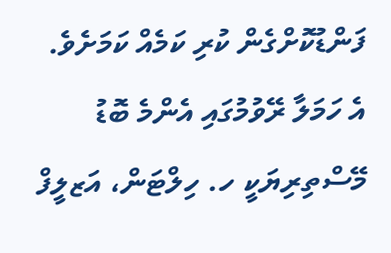ފަންޑުކޮށްގެން ކުރި ކަމެއް ކަމަށެވެ. އެ ހަމަލާ ރޭވުމުގައި އެންމެ ބޮޑު މޭސްތިރިޔަކީ ހ. ހިލްޓަން، އަޒލީފް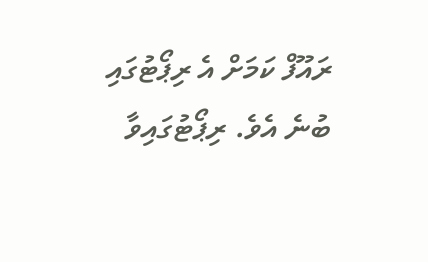ރައޫފް ކަމަށް އެ ރިޕޯޓުގައި ބުނެ އެވެ. ރިޕޯޓުގައިވާ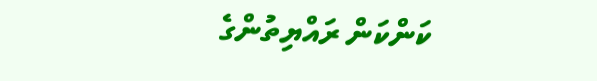ކަންކަން ރައްޔިތުންގެ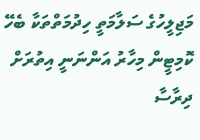މަޖިލީހުގެ ސަލާމަތީ ހިދުމަތްތަކާ ބެހޭ ކޮމިޓީން މިހާރު އަންނަނީ އިތުރަށް ދިރާސާ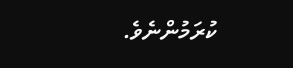ކުރަމުންނެވެ.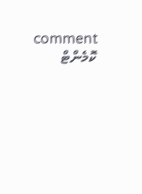comment ކޮމެންޓް